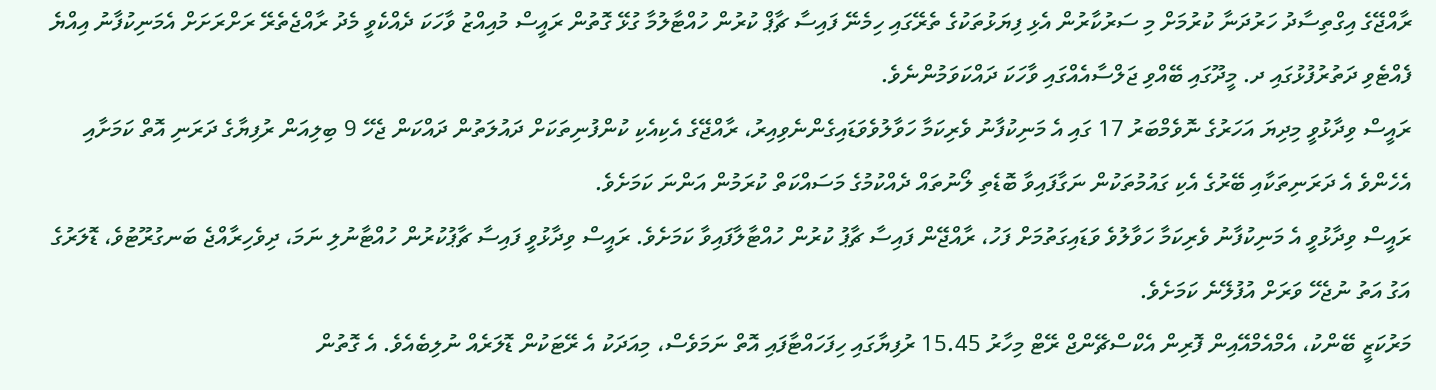ރާއްޖޭގެ އިގްތިސާދު ހަރުދަނާ ކުރުމަށް މި ސަރުކާރުން އެޅި ފިޔަޅުތަކުގެ ތެރޭގައި ހިމެނޭ ފައިސާ ޗާޕް ކުރުން ހުއްޓާލުމާ ގުޅޭ ގޮތުން ރައީސް މުއިއްޒު ވާހަކަ ދެއްކެވީ މެދު ރާއްޖެތެރޭ ރަށްރަށަށް އެމަނިކުފާނު އިއްޔެ ފެއްޓެވި ދަތުރުފުޅުގައި ދ. މީދޫގައި ބޭއްވި ޖަލްސާއެއްގައި ވާހަކަ ދައްކަވަމުންނެވެ.
ރައީސް ވިދާޅުވީ މިދިޔަ އަހަރުގެ ނޮވެމްބަރު 17 ގައި އެ މަނިކުފާނު ވެރިކަމާ ހަވާލުވެވަޑައިގެންނެވިއިރު، ރާއްޖޭގެ އެކިއެކި ކުންފުނިތަކަށް ދައުލަތުން ދައްކަން ޖެހޭ 9 ބިލިއަން ރުފިޔާގެ ދަރަނި އޮތް ކަމަށާއި އެހެންވެ އެ ދަރަނިތަކާއި ބޭރުގެ އެކި ގައުމުތަކުން ނަގާފައިވާ ބޮޑެތި ލޯނުތައް ދެއްކުމުގެ މަސައްކަތް ކުރަމުން އަންނަ ކަމަށެވެ.
ރައީސް ވިދާޅުވީ އެ މަނިކުފާނު ވެރިކަމާ ހަވާލުވެ ވަޑައިގަތުމަށް ފަހު، ރާއްޖޭން ފައިސާ ޗާޕު ކުރުން ހުއްޓާލާފައިވާ ކަމަށެވެ. ރައީސް ވިދާޅުވީ ފައިސާ ޗާޕުކުރުން ހުއްޓާނުލި ނަމަ، ދިވެހިރާއްޖެ ބަނގުރޫޓުވެ، ޑޮލަރުގެ އަގު އަތު ނުޖެހޭ ވަރަށް އުފުލޭނެ ކަމަށެވެ.
މަރުކަޒީ ބޭންކު، އެމްއެމްއޭއިން ފޮރިން އެކްސްޗޭންޖް ރޭޓް މިހާރު 15.45 ރުފިޔާގައި ހިފަހައްޓާފައި އޮތް ނަމަވެސް، މިއަދަކު އެ ރޭޓަކުން ޑޮލަރެއް ނުލިބެއެވެ. އެ ގޮތުން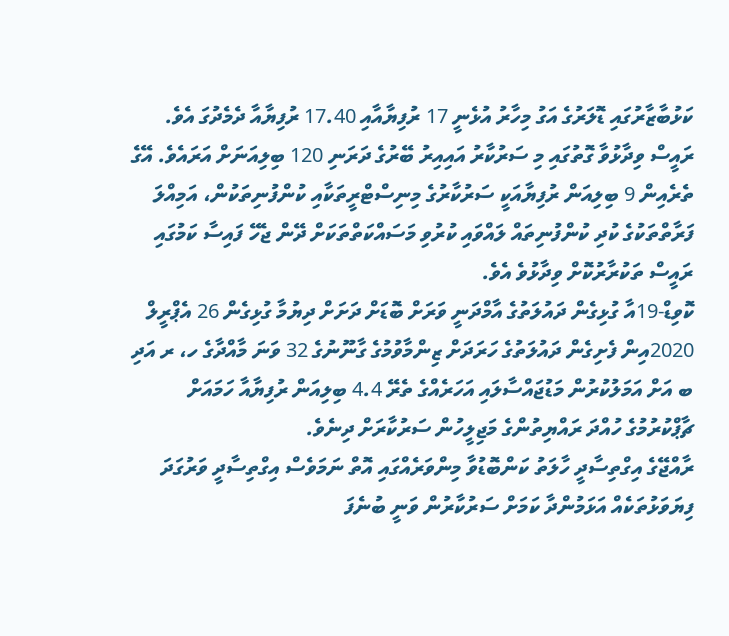ކަޅުބާޒާރުގައި ޑޮލަރުގެ އަގު މިހާރު އުޅެނީ 17 ރުފިޔާއާއި 17.40 ރުފިޔާއާ ދެމެދުގަ އެވެ.
ރައީސް ވިދާޅުވާ ގޮތުގައި މި ސަރުކާރު އައިއިރު ބޭރުގެ ދަރަނި 120 ބިލިއަނަށް އަރައެވެ. އޭގެ ތެރެއިން 9 ބިލިއަން ރުފިޔާއަކީ ސަރުކާރުގެ މިނިސްޓްރީތަކާއި ކުންފުނިތަކުން، އަމިއްލަ ފަރާތްތަކުގެ ކުދި ކުންފުނިތައް ލައްވައި ކުރުވި މަސައްކަތްތަކަށް ދޭން ޖެހޭ ފައިސާ ކަމުގައި ރައީސް ތަކުރާރުކޮށް ވިދާޅުވެ އެވެ.
ކޮވިޑް-19އާ ގުޅިގެން ދައުލަތުގެ އާމްދަނީ ވަރަށް ބޮޑަށް ދަށަށް ދިޔުމާ ގުޅިގެން 26 އެޕްރީލް 2020އިން ފެށިގެން ދައުލަތުގެ ހަރަދަށް ޒިންމާވުމުގެ ގާނޫނުގެ 32 ވަނަ މާއްދާގެ ހ، ރ އަދި ބ އަށް އަމަލުކުރުން މަޑުޖައްސާލައި އަހަރެއްގެ ތެރޭ 4.4 ބިލިއަން ރުފިޔާއާ ހަމައަށް ޗާޕްކުރުމުގެ ހުއްދަ ރައްޔިތުންގެ މަޖިލީހުން ސަރުކާރަށް ދިނެވެ.
ރާއްޖޭގެ އިގްތިސާދީ ހާލަތު ކަންބޮޑުވާ މިންވަރެއްގައި އޮތް ނަމަވެސް އިގްތިސާދީ ވަރުގަދަ ފިޔަވަޅުތަކެއް އަޅަމުންދާ ކަމަށް ސަރުކާރުން ވަނީ ބުނެފަ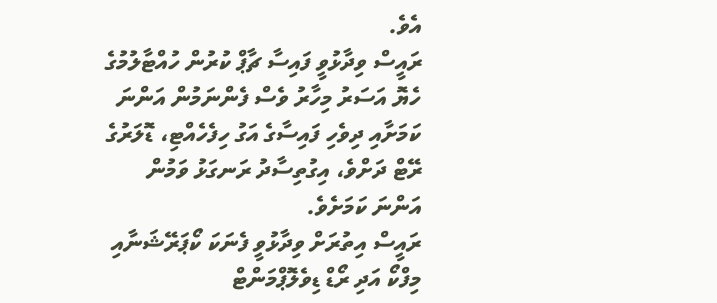އެވެ.
ރައީސް ވިދާޅުވީ ފައިސާ ޗާޕް ކުރުން ހުއްޓާލުމުގެ ހެޔޮ އަސަރު މިހާރު ވެސް ފެންނަމުން އަންނަ ކަމަށާއި ދިވެހި ފައިސާގެ އަގު ހިފެހެއްޓި، ޑޮލަރުގެ ރޭޓް ދަށްވެ، އިގުތިސާދު ރަނގަޅު ވަމުން އަންނަ ކަމަށެވެ.
ރައީސް އިތުރަށް ވިދާޅުވީ ފެނަކަ ކޯޕަރޭޝަނާއި މިފްކޯ އަދި ރޯޑް ޑިވެލޮޕްމަންޓް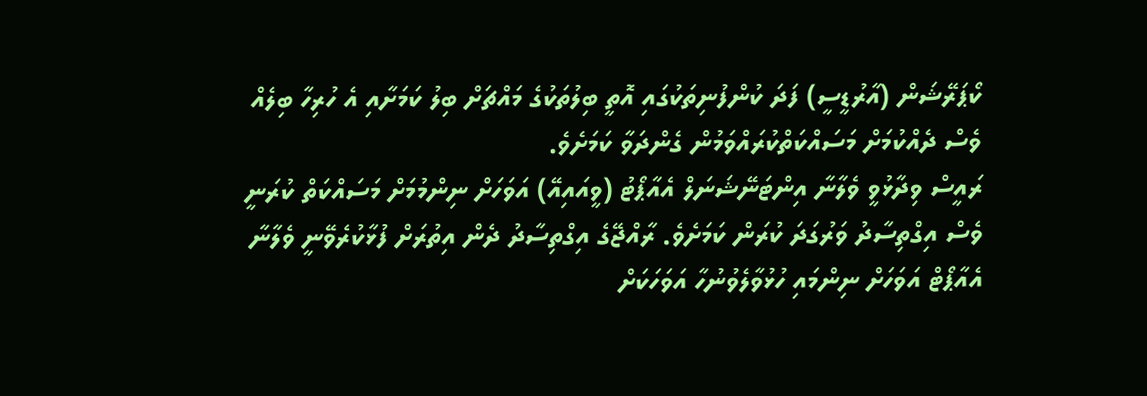ކޯޕަރޭޝަން (އާރުޑީސީ) ފަދަ ކުންފުނިތަކުގައި އޮތީ ބިލުތަކުގެ މައްޗަށް ބިލު ކަމަށާއި އެ ހުރިހާ ބިލެއް ވެސް ދެއްކުމަށް މަސައްކަތްކުރައްވަމުން ގެންދަވާ ކަމަށެވެ.
ރައީސް ވިދާޅުވީ ވެލާނާ އިންޓަނޭޝަނަލް އެއާޕޯޓު (ވީއައިއޭ) އަވަހަށް ނިންމުމަށް މަސައްކަތް ކުރަނީ ވެސް އިގްތިސާދު ވަރުގަދަ ކުރަން ކަމަށެވެ. ރާއްޖޭގެ އިގްތިސާދު ދެން އިތުރަށް ފުޅާކުރެވޭނީ ވެލާނާ އެއާޕޯޓް އަވަހަށް ނިންމައި ހުޅުވާލެވުނުހާ އަވަހަކަށް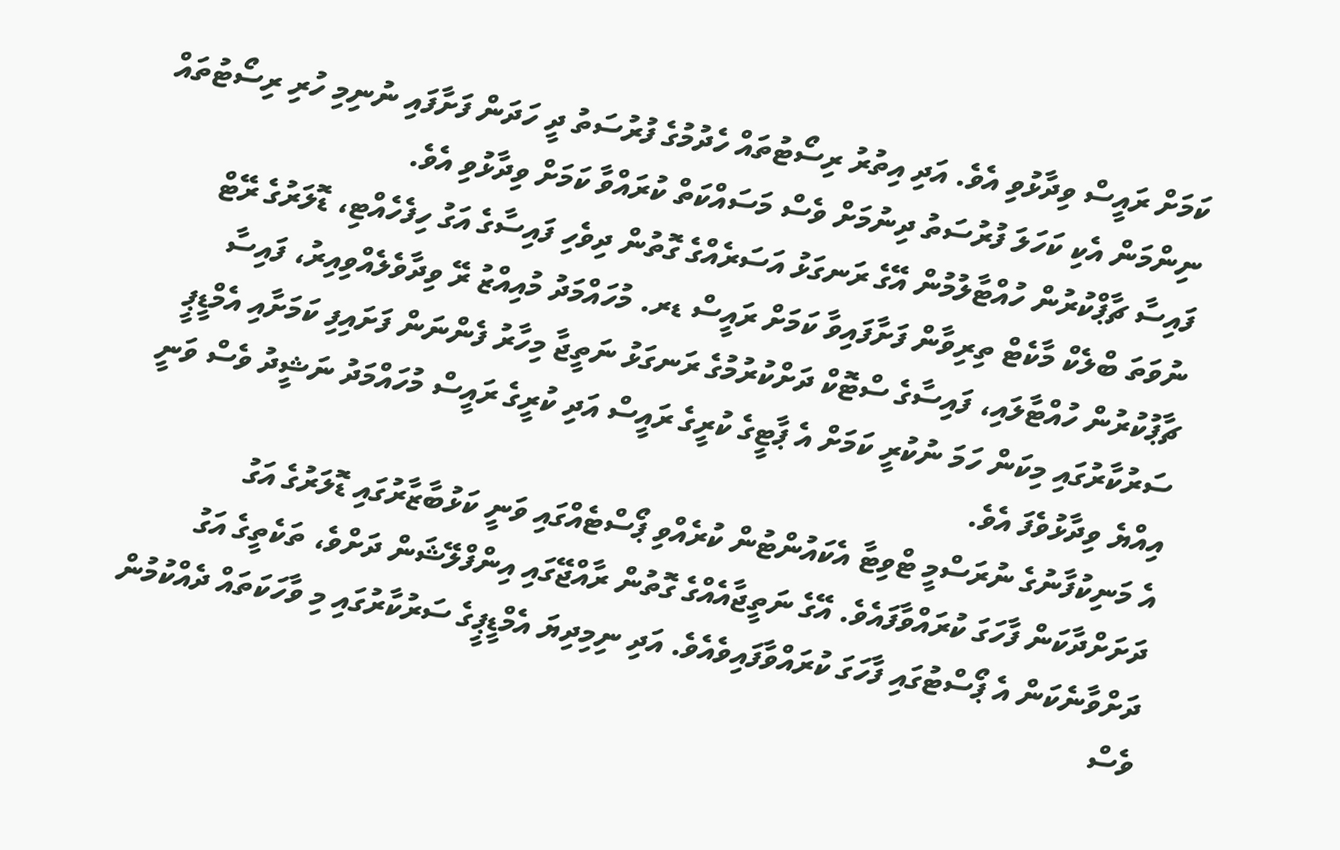ކަމަށް ރައީސް ވިދާޅުވި އެވެ. އަދި އިތުރު ރިސޯޓުތައް ހެދުމުގެ ފުރުސަތު ދީ ހަދަން ފަށާފައި ނުނިމި ހުރި ރިސޯޓުތައް ނިންމަން އެކި ކަހަލަ ފުރުސަތު ދިނުމަށް ވެސް މަސައްކަތް ކުރައްވާ ކަމަށް ވިދާޅުވި އެވެ.
ފައިސާ ޗާޕްކުރުން ހުއްޓާލުމުން އޭގެ ރަނގަޅު އަސަރެއްގެ ގޮތުން ދިވެހި ފައިސާގެ އަގު ހިފެހެއްޓި، ޑޮލަރުގެ ރޭޓް ނުވަތަ ބްލެކް މާކެޓް ތިރިވާން ފަށާފައިވާ ކަމަށް ރައީސް ޑރ. މުހައްމަދު މުއިއްޒު ރޭ ވިދާވެލެއްވިއިރު، ފައިސާ ޗާޕުކުރުން ހުއްޓާލައި، ފައިސާގެ ސްޓޮކް ދަށްކުރުމުގެ ރަނގަޅު ނަތީޖާ މިހާރު ފެންނަން ފަށައިފި ކަމަށާއި އެމްޑީޕީ ސަރުކާރުގައި މިކަން ހަމަ ނުކުރީ ކަމަށް އެ ޕާޓީގެ ކުރީގެ ރައީސް އަދި ކުރީގެ ރައީސް މުހައްމަދު ނަޝީދު ވެސް ވަނީ އިއްޔެ ވިދާޅުވެފަ އެވެ.
އެ މަނިކުފާނުގެ ނުރަސްމީ ޓްވިޓާ އެކައުންޓުން ކުރެއްވި ޕޯސްޓެއްގައި ވަނީ ކަޅުބާޒާރުގައި ޑޮލަރުގެ އަގު ދަށަށްދާކަން ފާހަގަ ކުރައްވާފައެވެ. އޭގެ ނަތީޖާއެއްގެ ގޮތުން ރާއްޖޭގައި އިންފްލޭޝަން ދަށްވެ، ތަކެތީގެ އަގު ދަށްވާނެކަން އެ ޕޯސްޓުގައި ފާހަގަ ކުރައްވާފައިވެއެވެ. އަދި ނިމިދިޔަ އެމްޑީޕީގެ ސަރުކާރުގައި މި ވާހަކަތައް ދެއްކުމުން ވެސް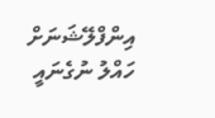އިންފްލޭޝަނަށް ހައްލު ނުގެނައީ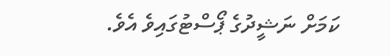ކަމަށް ނަޝީދުގެ ޕޯސްޓުގައިވެ އެވެ.